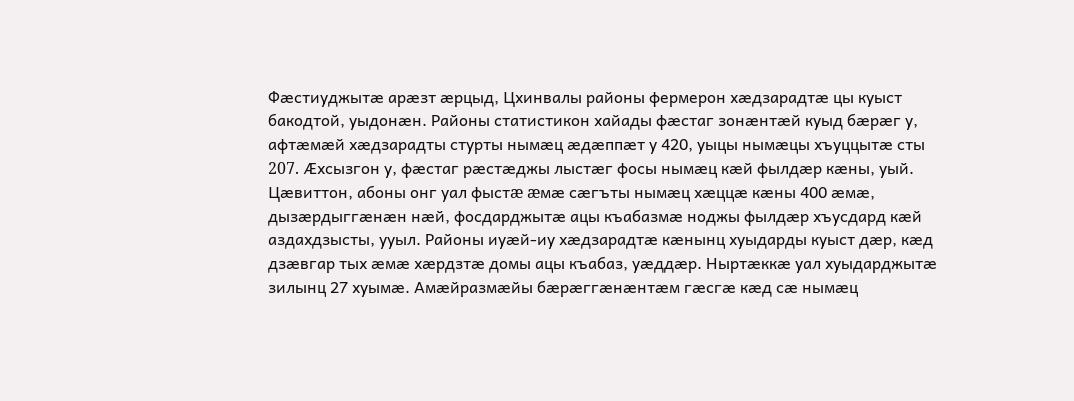Фæстиуджытæ арæзт æрцыд, Цхинвалы районы фермерон хæдзарадтæ цы куыст бакодтой, уыдонæн. Районы статистикон хайады фæстаг зонæнтæй куыд бæрæг у, афтæмæй хæдзарадты стурты нымæц æдæппæт у 420, уыцы нымæцы хъуццытæ сты 207. Æхсызгон у, фæстаг рæстæджы лыстæг фосы нымæц кæй фылдæр кæны, уый. Цæвиттон, абоны онг уал фыстæ æмæ сæгъты нымæц хæццæ кæны 400 æмæ, дызæрдыггæнæн нæй, фосдарджытæ ацы къабазмæ ноджы фылдæр хъусдард кæй аздахдзысты, ууыл. Районы иуæй-иу хæдзарадтæ кæнынц хуыдарды куыст дæр, кæд дзæвгар тых æмæ хæрдзтæ домы ацы къабаз, уæддæр. Ныртæккæ уал хуыдарджытæ зилынц 27 хуымæ. Амæйразмæйы бæрæггæнæнтæм гæсгæ кæд сæ нымæц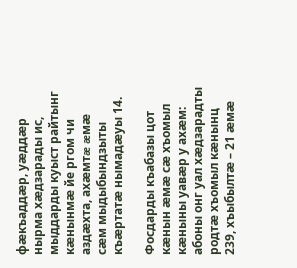фæкъаддæр, уæддæр нырма хæдзарады ис, мыддарды куыст райтынг кæнынмæ йе ргом чи аздæхта, ахæмтæ æмæ сæм мыдыбындзыты къæртатæ нымадæуы 14.

Фосдарды къабазы цот кæнын æмæ сæ хъомыл кæныны уавæр у ахæм: абоны онг уал хæдзарадты родтæ хъомыл кæнынц 239, хъыбылтæ – 21 æмæ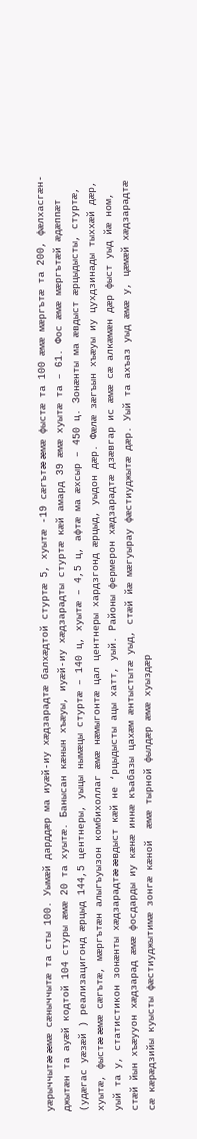уæрыччытæ æмæ сæныччытæ та сты 100. Уымæй дарддæр ма иуæй-иу хæдзарадтæ балхæдтой стуртæ 5, хуытæ -19 сæгътæ æмæ фыстæ та 100 æмæ мæргътæ та 200, фæлхасгæн-джытæн та ауæй кодтой 104 стуры æмæ 20 та хуытæ. Банысан кæнын хъæуы, иуæй-иу хæдзарадты стуртæ кæй амард 39 æмæ хуытæ та – 61. Фос æмæ мæргътæй æдæппæт (удæгас уæзæй ) реализацигонд æрцыд 144,5 центнеры, уыцы нымæцы стуртæ – 140 ц, хуытæ – 4,5 ц, афтæ ма æхсыр – 450 ц. Зонæнты ма æвдыст æрцыдысты, стуртæ, хуытæ, фыстæ æмæ сæгътæ, мæргътæн алыгъуызон комбихоллаг æмæ нæмыгонтæ цал центнеры хардзгонд æрцыд, уыдон дæр. Фæлæ зæгъын хъæуы иу цухдзинады тыххæй дæр, уый та у, статистикон зонæнты хæдзарадтæ æвдыст кæй не ‘рцыдысты ацы хатт, уый. Районы фермерон хæдзарадтæ дзæвгар ис æмæ сæ алкæмæн дæр фыст уыд йæ ном, стæй йын хъæууон хæдзарад æмæ фосдарды иу кæнæ иннæ къабазы цахæм æнтыстытæ уыд, стæй йæ мæгуырау фæстиуджытæ дæр. Уый та ахъаз уыд æмæ у, цæмæй хæдзарадтæ сæ кæрæдзийы куысты фæстиуджытимæ зонгæ кæной  æмæ тырной фылдæр æмæ хуыздæр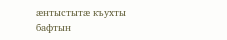æнтыстытæ къухты бафтын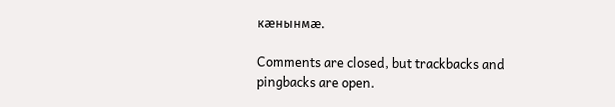кæнынмæ.

Comments are closed, but trackbacks and pingbacks are open.